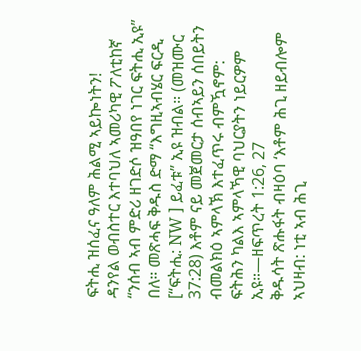ፍትሒ ዝሰፈና ዓለም ሕልሚ ኣይኰነትን!
ዳንየል ወብስተር እተባህለ ኣመሪካዊ ፖለቲከኛ “ንሰብ ኣብ ምድሪ ዘገድሶ ዝዓበየ ነገር ፍትሒ ኢዩ” በለ። መጽሓፍ ቅዱስ ድማ “እግዚኣብሄር ፍርዲ [“ፍትሒ: NW ] ይፈቱ” ኢዩ ዝብል። (መዝሙር 37:28) እቶም ናይ መጀመርታ ሰብኣይን ሰበይትን ብመልክዕ ኣምላኽ እተፈጥሩ ብምዃኖም: ፍትሕን ካልእ ኣምላኻዊ ባህርያትን ነይርዎም ኢዩ።—ዘፍጥረት 1:26, 27
ቅዱሳት ጽሑፋት ብዛዕባ ‘እቶም ሕጊ ዘይብሎም ኣህዛብ: ነቲ ኣብ ሕጊ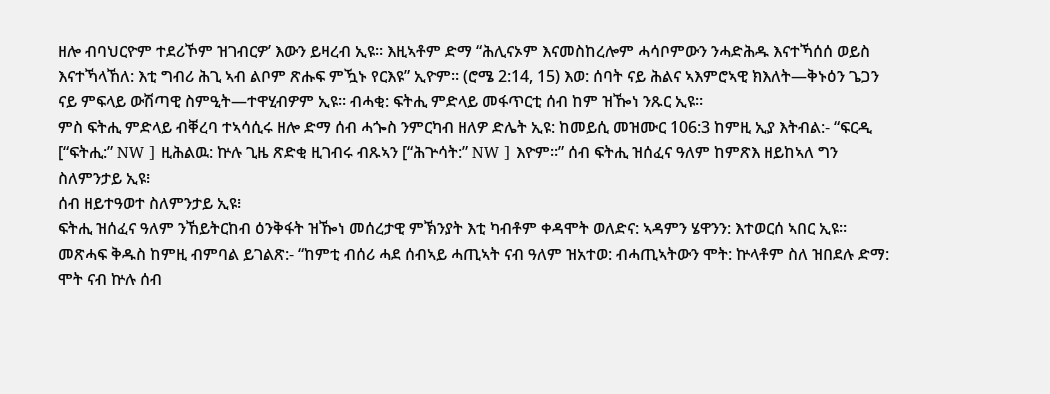ዘሎ ብባህርዮም ተደሪኾም ዝገብርዎ’ እውን ይዛረብ ኢዩ። እዚኣቶም ድማ “ሕሊናኦም እናመስከረሎም ሓሳቦምውን ንሓድሕዱ እናተኻሰሰ ወይስ እናተኻላኸለ: እቲ ግብሪ ሕጊ ኣብ ልቦም ጽሑፍ ምዃኑ የርእዩ” ኢዮም። (ሮሜ 2:14, 15) እወ: ሰባት ናይ ሕልና ኣእምሮኣዊ ክእለት—ቅኑዕን ጌጋን ናይ ምፍላይ ውሽጣዊ ስምዒት—ተዋሂብዎም ኢዩ። ብሓቂ: ፍትሒ ምድላይ መፋጥርቲ ሰብ ከም ዝዀነ ንጹር ኢዩ።
ምስ ፍትሒ ምድላይ ብቐረባ ተኣሳሲሩ ዘሎ ድማ ሰብ ሓጐስ ንምርካብ ዘለዎ ድሌት ኢዩ: ከመይሲ መዝሙር 106:3 ከምዚ ኢያ እትብል:- “ፍርዲ [“ፍትሒ:” NW ] ዚሕልዉ: ኵሉ ጊዜ ጽድቂ ዚገብሩ ብጹኣን [“ሕጕሳት:” NW ] እዮም።” ሰብ ፍትሒ ዝሰፈና ዓለም ከምጽእ ዘይከኣለ ግን ስለምንታይ ኢዩ፧
ሰብ ዘይተዓወተ ስለምንታይ ኢዩ፧
ፍትሒ ዝሰፈና ዓለም ንኸይትርከብ ዕንቅፋት ዝዀነ መሰረታዊ ምኽንያት እቲ ካብቶም ቀዳሞት ወለድና: ኣዳምን ሄዋንን: እተወርሰ ኣበር ኢዩ። መጽሓፍ ቅዱስ ከምዚ ብምባል ይገልጽ:- “ከምቲ ብሰሪ ሓደ ሰብኣይ ሓጢኣት ናብ ዓለም ዝአተወ: ብሓጢኣትውን ሞት: ኵላቶም ስለ ዝበደሉ ድማ: ሞት ናብ ኵሉ ሰብ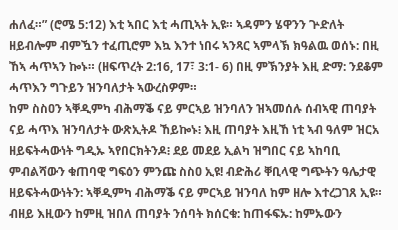ሐለፈ።” (ሮሜ 5:12) እቲ ኣበር እቲ ሓጢኣት ኢዩ። ኣዳምን ሄዋንን ጕድለት ዘይብሎም ብምዃን ተፈጢሮም እኳ እንተ ነበሩ ኣንጻር ኣምላኽ ክዓልዉ ወሰኑ: በዚ ኸኣ ሓጥኣን ኰኑ። (ዘፍጥረት 2:16, 17፣ 3:1- 6) በዚ ምኽንያት እዚ ድማ: ንደቆም ሓጥእን ግጉይን ዝንባለታት ኣውረስዎም።
ከም ስስዐን ኣቐዲምካ ብሕማቕ ናይ ምርኣይ ዝንባለን ዝኣመሰሉ ሰብኣዊ ጠባያት ናይ ሓጥእ ዝንባለታት ውጽኢትዶ ኸይኰኑ፧ እዚ ጠባያት እዚኸ ነቲ ኣብ ዓለም ዝርአ ዘይፍትሓውነት ግዲኡ ኣየበርክትንዶ፧ ደይ መደይ ኢልካ ዝግበር ናይ ኣከባቢ ምብልሻውን ቁጠባዊ ግፍዕን ምንጩ ስስዐ ኢዩ! ብድሕሪ ቐቢላዊ ግጭትን ዓሌታዊ ዘይፍትሓውነትን: ኣቐዲምካ ብሕማቕ ናይ ምርኣይ ዝንባለ ከም ዘሎ እተረጋገጸ ኢዩ። ብዘይ እዚውን ከምዚ ዝበለ ጠባያት ንሰባት ክሰርቁ: ከጠፋፍኡ: ከምኡውን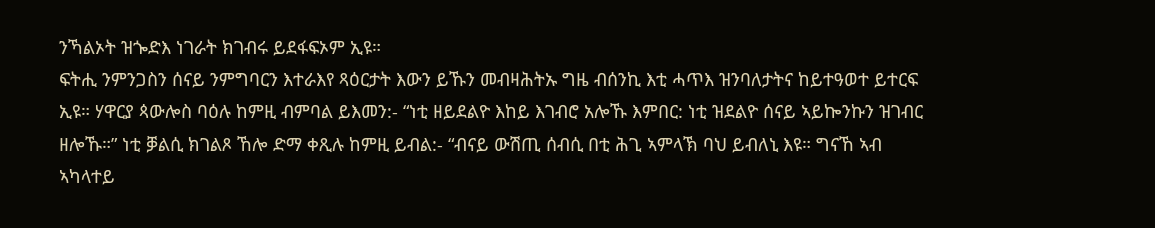ንኻልኦት ዝጐድእ ነገራት ክገብሩ ይደፋፍኦም ኢዩ።
ፍትሒ ንምንጋስን ሰናይ ንምግባርን እተራእየ ጻዕርታት እውን ይኹን መብዛሕትኡ ግዜ ብሰንኪ እቲ ሓጥእ ዝንባለታትና ከይተዓወተ ይተርፍ ኢዩ። ሃዋርያ ጳውሎስ ባዕሉ ከምዚ ብምባል ይእመን:- “ነቲ ዘይደልዮ እከይ እገብሮ አሎኹ እምበር: ነቲ ዝደልዮ ሰናይ ኣይኰንኩን ዝገብር ዘሎኹ።” ነቲ ቓልሲ ክገልጾ ኸሎ ድማ ቀጺሉ ከምዚ ይብል:- “ብናይ ውሽጢ ሰብሲ በቲ ሕጊ ኣምላኽ ባህ ይብለኒ እዩ። ግናኸ ኣብ ኣካላተይ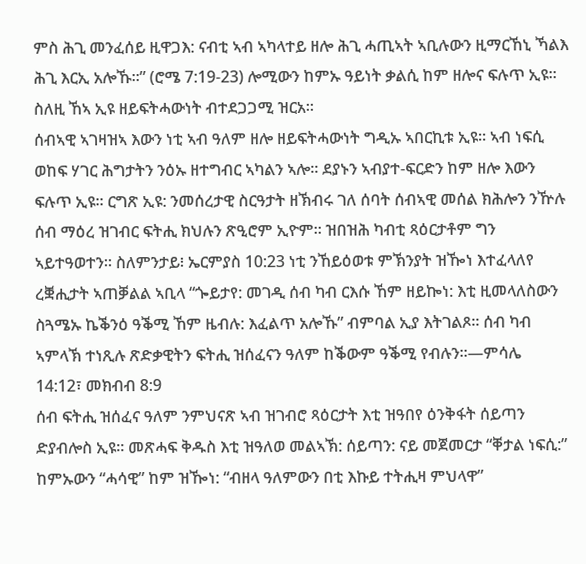ምስ ሕጊ መንፈሰይ ዚዋጋእ: ናብቲ ኣብ ኣካላተይ ዘሎ ሕጊ ሓጢኣት ኣቢሉውን ዚማርኸኒ ኻልእ ሕጊ እርኢ አሎኹ።” (ሮሜ 7:19-23) ሎሚውን ከምኡ ዓይነት ቃልሲ ከም ዘሎና ፍሉጥ ኢዩ። ስለዚ ኸኣ ኢዩ ዘይፍትሓውነት ብተደጋጋሚ ዝርአ።
ሰብኣዊ ኣገዛዝኣ እውን ነቲ ኣብ ዓለም ዘሎ ዘይፍትሓውነት ግዲኡ ኣበርኪቱ ኢዩ። ኣብ ነፍሲ ወከፍ ሃገር ሕግታትን ንዕኡ ዘተግብር ኣካልን ኣሎ። ደያኑን ኣብያተ-ፍርድን ከም ዘሎ እውን ፍሉጥ ኢዩ። ርግጽ ኢዩ: ንመሰረታዊ ስርዓታት ዘኽብሩ ገለ ሰባት ሰብኣዊ መሰል ክሕሎን ንዅሉ ሰብ ማዕረ ዝገብር ፍትሒ ክህሉን ጽዒሮም ኢዮም። ዝበዝሕ ካብቲ ጻዕርታቶም ግን ኣይተዓወተን። ስለምንታይ፧ ኤርምያስ 10:23 ነቲ ንኸይዕወቱ ምኽንያት ዝዀነ እተፈላለየ ረቛሒታት ኣጠቓልል ኣቢላ “ጐይታየ: መገዲ ሰብ ካብ ርእሱ ኸም ዘይኰነ: እቲ ዚመላለስውን ስጓሜኡ ኬቕንዕ ዓቕሚ ኸም ዜብሉ: እፈልጥ አሎኹ” ብምባል ኢያ እትገልጾ። ሰብ ካብ ኣምላኽ ተነጺሉ ጽድቃዊትን ፍትሒ ዝሰፈናን ዓለም ከቕውም ዓቕሚ የብሉን።—ምሳሌ 14:12፣ መክብብ 8:9
ሰብ ፍትሒ ዝሰፈና ዓለም ንምህናጽ ኣብ ዝገብሮ ጻዕርታት እቲ ዝዓበየ ዕንቅፋት ሰይጣን ድያብሎስ ኢዩ። መጽሓፍ ቅዱስ እቲ ዝዓለወ መልኣኽ: ሰይጣን: ናይ መጀመርታ “ቐታል ነፍሲ:” ከምኡውን “ሓሳዊ” ከም ዝዀነ: “ብዘላ ዓለምውን በቲ እኩይ ተትሒዛ ምህላዋ”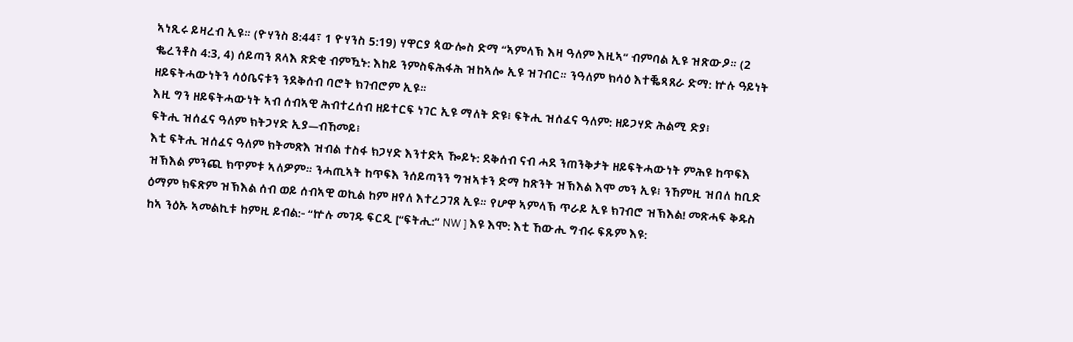ኣነጺሩ ይዛረብ ኢዩ። (ዮሃንስ 8:44፣ 1 ዮሃንስ 5:19) ሃዋርያ ጳውሎስ ድማ “ኣምላኽ እዛ ዓለም እዚኣ” ብምባል ኢዩ ዝጽውዖ። (2 ቈረንቶስ 4:3, 4) ሰይጣን ጸላእ ጽድቂ ብምዃኑ: እከይ ንምስፍሕፋሕ ዝከኣሎ ኢዩ ዝገብር። ንዓለም ክሳዕ እተቘጻጸራ ድማ: ኵሉ ዓይነት ዘይፍትሓውነትን ሳዕቤናቱን ንደቅሰብ ባሮት ክገብሮም ኢዩ።
እዚ ግን ዘይፍትሓውነት ኣብ ሰብኣዊ ሕብተረሰብ ዘይተርፍ ነገር ኢዩ ማለት ድዩ፧ ፍትሒ ዝሰፈና ዓለም: ዘይጋሃድ ሕልሚ ድያ፧
ፍትሒ ዝሰፈና ዓለም ክትጋሃድ ኢያ—ብኸመይ፧
እቲ ፍትሒ ዝሰፈና ዓለም ክትመጽእ ዝብል ተስፋ ክጋሃድ እንተድኣ ዀይኑ: ደቅሰብ ናብ ሓደ ንጠንቅታት ዘይፍትሓውነት ምሕዩ ከጥፍእ ዝኽእል ምንጪ ክጥምቱ ኣለዎም። ንሓጢኣት ከጥፍእ ንሰይጣንን ግዝኣቱን ድማ ከጽንት ዝኽእል እሞ መን ኢዩ፧ ንኸምዚ ዝበለ ከቢድ ዕማም ክፍጽም ዝኽእል ሰብ ወይ ሰብኣዊ ወኪል ከም ዘየለ እተረጋገጸ ኢዩ። የሆዋ ኣምላኽ ጥራይ ኢዩ ክገብሮ ዝኽእል! መጽሓፍ ቅዱስ ከኣ ንዕኡ ኣመልኪቱ ከምዚ ይብል:- “ኵሉ መገዱ ፍርዲ [“ፍትሒ:” NW ] እዩ እሞ: እቲ ኸውሒ ግብሩ ፍጹም እዩ: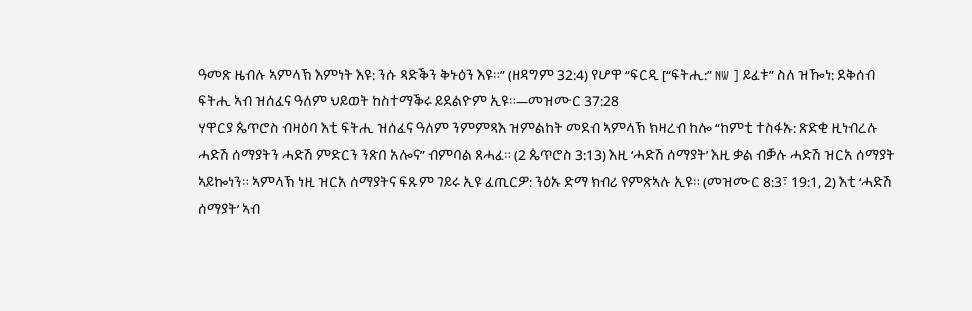ዓመጽ ዜብሉ ኣምላኽ እምነት እዩ: ንሱ ጻድቕን ቅኑዕን እዩ።” (ዘዳግም 32:4) የሆዋ “ፍርዲ [“ፍትሒ:” NW ] ይፈቱ” ስለ ዝዀነ: ደቅሰብ ፍትሒ ኣብ ዝሰፈና ዓለም ህይወት ከስተማቕሩ ይደልዮም ኢዩ።—መዝሙር 37:28
ሃዋርያ ጴጥሮስ ብዛዕባ እቲ ፍትሒ ዝሰፈና ዓለም ንምምጻእ ዝምልከት መደብ ኣምላኽ ክዛረብ ከሎ “ከምቲ ተስፋኡ: ጽድቂ ዚነብረሉ ሓድሽ ሰማያትን ሓድሽ ምድርን ንጽበ አሎና” ብምባል ጸሓፈ። (2 ጴጥሮስ 3:13) እዚ ‘ሓድሽ ሰማያት’ እዚ ቃል ብቓሉ ሓድሽ ዝርአ ሰማያት ኣይኰነን። ኣምላኽ ነዚ ዝርአ ሰማያትና ፍጹም ገይሩ ኢዩ ፈጢርዎ: ንዕኡ ድማ ክብሪ የምጽኣሉ ኢዩ። (መዝሙር 8:3፣ 19:1, 2) እቲ ‘ሓድሽ ሰማያት’ ኣብ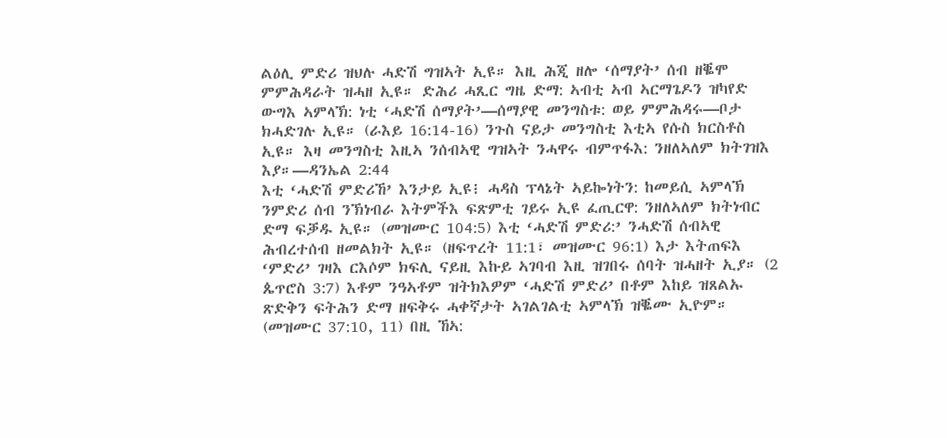ልዕሊ ምድሪ ዝህሉ ሓድሽ ግዝኣት ኢዩ። እዚ ሕጂ ዘሎ ‘ሰማያት’ ሰብ ዘቘሞ ምምሕዳራት ዝሓዘ ኢዩ። ድሕሪ ሓጺር ግዜ ድማ: ኣብቲ ኣብ ኣርማጌዶን ዝካየድ ውግእ ኣምላኽ: ነቲ ‘ሓድሽ ሰማያት’—ሰማያዊ መንግስቱ: ወይ ምምሕዳሩ—ቦታ ክሓድገሉ ኢዩ። (ራእይ 16:14-16) ንጉስ ናይታ መንግስቲ እቲኣ የሱስ ክርስቶስ ኢዩ። እዛ መንግስቲ እዚኣ ንሰብኣዊ ግዝኣት ንሓዋሩ ብምጥፋእ: ንዘለኣለም ክትገዝእ እያ።—ዳንኤል 2:44
እቲ ‘ሓድሽ ምድሪኸ’ እንታይ ኢዩ፧ ሓዳስ ፕላኔት ኣይኰነትን: ከመይሲ ኣምላኽ ንምድሪ ሰብ ንኽነብራ እትምችእ ፍጽምቲ ገይሩ ኢዩ ፈጢርዋ: ንዘለኣለም ክትነብር ድማ ፍቓዱ ኢዩ። (መዝሙር 104:5) እቲ ‘ሓድሽ ምድሪ:’ ንሓድሽ ሰብኣዊ ሕብረተሰብ ዘመልክት ኢዩ። (ዘፍጥረት 11:1፣ መዝሙር 96:1) እታ እትጠፍእ ‘ምድሪ’ ገዛእ ርእሶም ክፍሊ ናይዚ እኩይ ኣገባብ እዚ ዝገበሩ ሰባት ዝሓዘት ኢያ። (2 ጴጥሮስ 3:7) እቶም ንዓኣቶም ዝትክእዎም ‘ሓድሽ ምድሪ’ በቶም እከይ ዝጸልኡ ጽድቅን ፍትሕን ድማ ዘፍቅሩ ሓቀኛታት ኣገልገልቲ ኣምላኽ ዝቘሙ ኢዮም። (መዝሙር 37:10, 11) በዚ ኸኣ: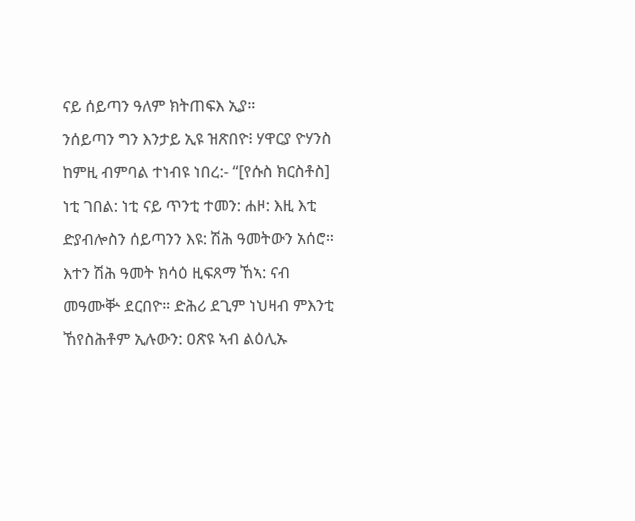ናይ ሰይጣን ዓለም ክትጠፍእ ኢያ።
ንሰይጣን ግን እንታይ ኢዩ ዝጽበዮ፧ ሃዋርያ ዮሃንስ ከምዚ ብምባል ተነብዩ ነበረ:- “[የሱስ ክርስቶስ] ነቲ ገበል: ነቲ ናይ ጥንቲ ተመን: ሐዞ: እዚ እቲ ድያብሎስን ሰይጣንን እዩ: ሽሕ ዓመትውን አሰሮ። እተን ሽሕ ዓመት ክሳዕ ዚፍጸማ ኸኣ: ናብ መዓሙቝ ደርበዮ። ድሕሪ ደጊም ነህዛብ ምእንቲ ኸየስሕቶም ኢሉውን: ዐጽዩ ኣብ ልዕሊኡ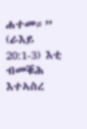ሐተመ።” (ራእይ 20:1-3) እቲ ብመቑሕ እተኣስረ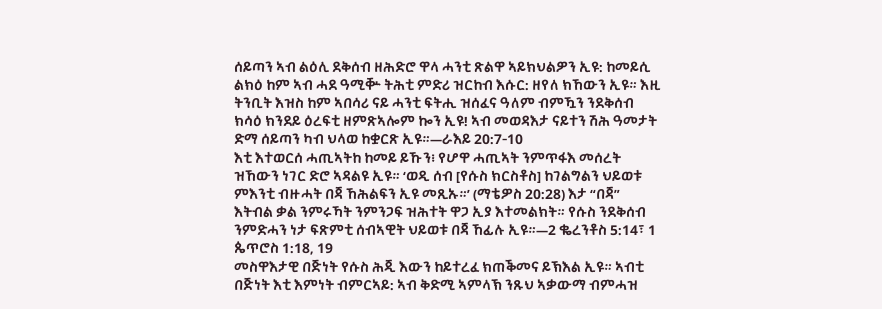ሰይጣን ኣብ ልዕሊ ደቅሰብ ዘሕድሮ ዋላ ሓንቲ ጽልዋ ኣይክህልዎን ኢዩ: ከመይሲ ልክዕ ከም ኣብ ሓደ ዓሚቝ ትሕቲ ምድሪ ዝርከብ እሱር: ዘየለ ክኸውን ኢዩ። እዚ ትንቢት እዝስ ከም ኣበሳሪ ናይ ሓንቲ ፍትሒ ዝሰፈና ዓለም ብምዃን ንደቅሰብ ክሳዕ ክንደይ ዕረፍቲ ዘምጽኣሎም ኰን ኢዩ! ኣብ መወዳእታ ናይተን ሽሕ ዓመታት ድማ ሰይጣን ካብ ህላወ ከቋርጽ ኢዩ።—ራእይ 20:7-10
እቲ እተወርሰ ሓጢኣትከ ከመይ ይኹን፧ የሆዋ ሓጢኣት ንምጥፋእ መሰረት ዝኸውን ነገር ድሮ ኣዳልዩ ኢዩ። ‘ወዲ ሰብ [የሱስ ክርስቶስ] ከገልግልን ህይወቱ ምእንቲ ብዙሓት በጃ ኸሕልፍን ኢዩ መጺኡ።’ (ማቴዎስ 20:28) እታ “በጃ” እትብል ቃል ንምሩኻት ንምንጋፍ ዝሕተት ዋጋ ኢያ እተመልክት። የሱስ ንደቅሰብ ንምድሓን ነታ ፍጽምቲ ሰብኣዊት ህይወቱ በጃ ኸፊሉ ኢዩ።—2 ቈረንቶስ 5:14፣ 1 ጴጥሮስ 1:18, 19
መስዋእታዊ በጅነት የሱስ ሕጂ እውን ከይተረፈ ክጠቕመና ይኽእል ኢዩ። ኣብቲ በጅነት እቲ እምነት ብምርኣይ: ኣብ ቅድሚ ኣምላኽ ንጹህ ኣቃውማ ብምሓዝ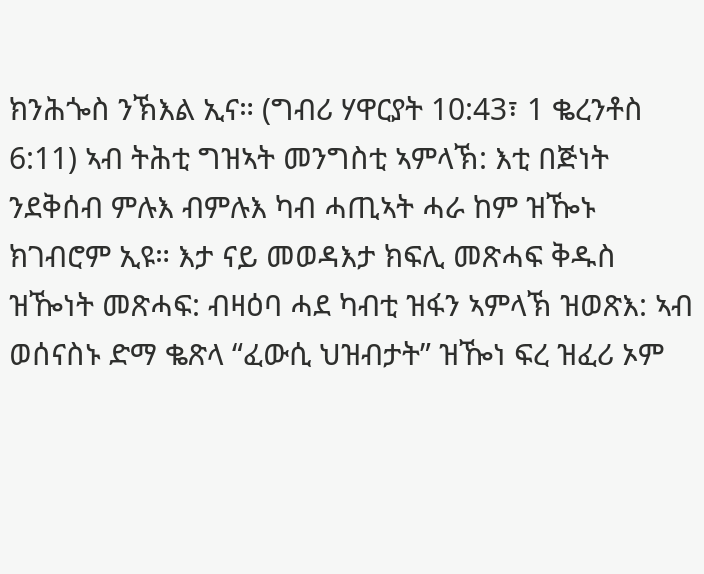ክንሕጐስ ንኽእል ኢና። (ግብሪ ሃዋርያት 10:43፣ 1 ቈረንቶስ 6:11) ኣብ ትሕቲ ግዝኣት መንግስቲ ኣምላኽ: እቲ በጅነት ንደቅሰብ ምሉእ ብምሉእ ካብ ሓጢኣት ሓራ ከም ዝዀኑ ክገብሮም ኢዩ። እታ ናይ መወዳእታ ክፍሊ መጽሓፍ ቅዱስ ዝዀነት መጽሓፍ: ብዛዕባ ሓደ ካብቲ ዝፋን ኣምላኽ ዝወጽእ: ኣብ ወሰናስኑ ድማ ቈጽላ “ፈውሲ ህዝብታት” ዝዀነ ፍረ ዝፈሪ ኦም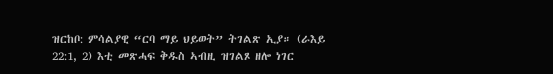ዝርከቦ: ምሳልያዊ “ርባ ማይ ህይወት” ትገልጽ ኢያ። (ራእይ 22:1, 2) እቲ መጽሓፍ ቅዱስ ኣብዚ ዝገልጾ ዘሎ ነገር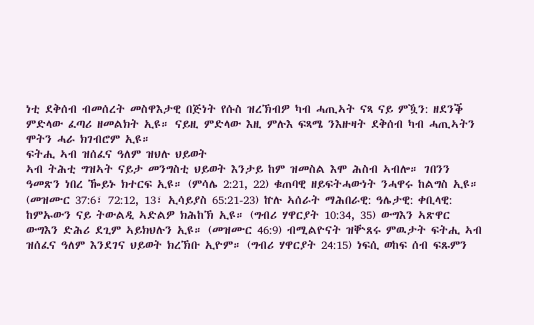ነቲ ደቅሰብ ብመሰረት መስዋእታዊ በጅነት የሱስ ዝረኽብዎ ካብ ሓጢኣት ናጻ ናይ ምዃን: ዘደንቕ ምድላው ፈጣሪ ዘመልክት ኢዩ። ናይዚ ምድላው እዚ ምሉእ ፍጻሜ ንእዙዛት ደቅሰብ ካብ ሓጢኣትን ሞትን ሓራ ክገብሮም ኢዩ።
ፍትሒ ኣብ ዝሰፈና ዓለም ዝህሉ ህይወት
ኣብ ትሕቲ ግዝኣት ናይታ መንግስቲ ህይወት እንታይ ከም ዝመስል እሞ ሕስብ ኣብሎ። ገበንን ዓመጽን ነበረ ዀይኑ ክተርፍ ኢዩ። (ምሳሌ 2:21, 22) ቁጠባዊ ዘይፍትሓውነት ንሓዋሩ ከልግስ ኢዩ። (መዝሙር 37:6፣ 72:12, 13፣ ኢሳይያስ 65:21-23) ኵሉ ኣሰራት ማሕበራዊ: ዓሌታዊ: ቀቢላዊ: ከምኡውን ናይ ትውልዲ ኣድልዎ ክሕከኽ ኢዩ። (ግብሪ ሃዋርያት 10:34, 35) ውግእን ኣጽዋር ውግእን ድሕሪ ደጊም ኣይክህሉን ኢዩ። (መዝሙር 46:9) ብሚልዮናት ዝቝጸሩ ምዉታት ፍትሒ ኣብ ዝሰፈና ዓለም እንደገና ህይወት ክረኽቡ ኢዮም። (ግብሪ ሃዋርያት 24:15) ነፍሲ ወከፍ ሰብ ፍጹምን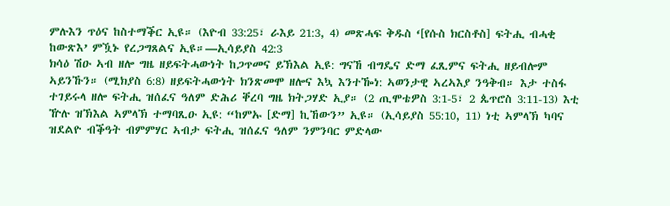ምሉእን ጥዕና ከስተማቕር ኢዩ። (እዮብ 33:25፣ ራእይ 21:3, 4) መጽሓፍ ቅዱስ ‘[የሱስ ክርስቶስ] ፍትሒ ብሓቂ ከውጽእ’ ምዃኑ የረጋግጸልና ኢዩ።—ኢሳይያስ 42:3
ክሳዕ ሽዑ ኣብ ዘሎ ግዜ ዘይፍትሓውነት ከጋጥመና ይኽእል ኢዩ: ግናኸ ብግዴና ድማ ፈጺምና ፍትሒ ዘይብሎም ኣይንኹን። (ሚክያስ 6:8) ዘይፍትሓውነት ክንጽመሞ ዘሎና እኳ እንተዀነ: ኣወንታዊ ኣረኣእያ ንዓቅብ። እታ ተስፋ ተገይሩላ ዘሎ ፍትሒ ዝሰፈና ዓለም ድሕሪ ቐረባ ግዜ ክትጋሃድ ኢያ። (2 ጢሞቴዎስ 3:1-5፣ 2 ጴጥሮስ 3:11-13) እቲ ዅሉ ዝኽእል ኣምላኽ ተማባጺዑ ኢዩ: “ከምኡ [ድማ] ኪኸውን” ኢዩ። (ኢሳይያስ 55:10, 11) ነቲ ኣምላኽ ካባና ዝደልዮ ብቕዓት ብምምሃር ኣብታ ፍትሒ ዝሰፈና ዓለም ንምንባር ምድላው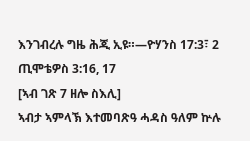እንገብረሉ ግዜ ሕጂ ኢዩ።—ዮሃንስ 17:3፣ 2 ጢሞቴዎስ 3:16, 17
[ኣብ ገጽ 7 ዘሎ ስእሊ]
ኣብታ ኣምላኽ እተመባጽዓ ሓዳስ ዓለም ኵሉ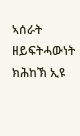ኣሰራት ዘይፍትሓውነት ክሕከኽ ኢዩ